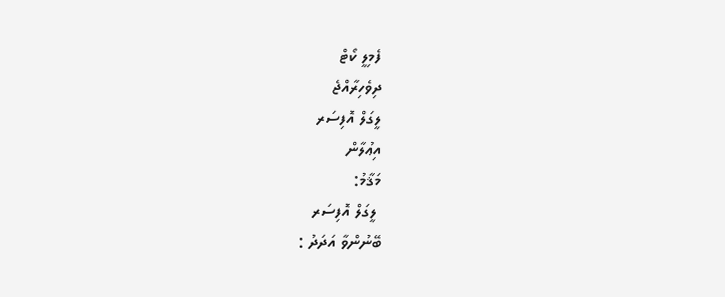ފެމިލީ ކޯޓް
ދިވެހިރާއްޖެ
ލީގަލް އޮފިސަރ
އިޢުލާން
މަޤާމު:
 ލީގަލް އޮފިސަރ
ބޭނުންވާ އަދަދު :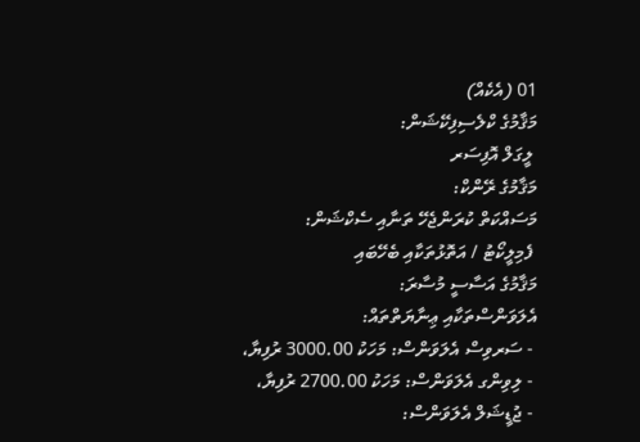01 (އެކެއް)
މަޤާމުގެ ކްލެސިފިކޭޝަން:
 ލީގަލް އޮފިސަރ
މަޤާމުގެ ރޭންކް:
މަސައްކަތް ކުރަންޖެހޭ ތަނާއި ސެކްޝަން:
 ފެމިލީކޯޓު / އަތޮޅުތަކާއި ބެހޭބައި
މަޤާމުގެ އަސާސީ މުސާރަ:
އެލަވަންސްތަކާއި ޢިނާޔަތްތައް:
 - ސަރވިސް އެލަވަންސް: މަހަކު 3000.00 ރުފިޔާ،
 - ލިވިންގ އެލަވަންސް: މަހަކު 2700.00 ރުފިޔާ،
 - ޖުޑީޝަލް އެލަވަންސް: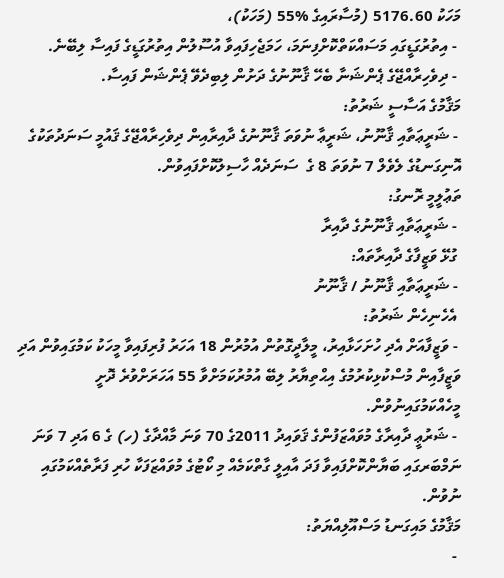މަހަކު 5176.60 (މުސާރައިގެ %55 (މަހަކު)،
 - އިތުރުގަޑީގައި މަސައްކަތްކޮށްފިނަމަ، ހަމަޖެހިފައިވާ އުސޫލުން އިތުރުގަޑީގެ ފައިސާ ލިބޭނެ.
 - ދިވެހިރާއްޖޭގެ ޕެންޝަނާ ބެހޭ ޤާނޫނުގެ ދަށުން ލިބިދެވޭ ޕެންޝަން ފައިސާ.
މަޤާމުގެ އަސާސީ ޝަރުތު:
 - ޝަރީޢަތާއި ޤާނޫނު، ޝަރީޢާ ނުވަތަ ޤާނޫނުގެ ދާއިރާއިން ދިވެހިރާއްޖޭގެ ޤައުމީ ސަނަދުތަކުގެ އޮނިގަނޑުގެ ލެވެލް 7 ނުވަތަ 8 ގެ  ސަނަދެއް ހާސިލުކޮށްފައިވުން.
ތަޢުލީމީ ރޮނގު:
 - ޝަރީޢަތާއި ޤާނޫނުގެ ދާއިރާ
 ގުޅޭ ވަޒީފާގެ ދާއިރާތައް:
 - ޝަރީޢަތާއި ޤާނޫނު / ޤާނޫނު
 އެހެނިހެން ޝަރުތު:
 - ވަޒީފާއަށް އެދި ހުށަހަޅާއިރު، މީލާދީގޮތުން އުމުރުން 18 އަހަރު ފުރިފައިވާ މީހަކު ކަމުގައިވުން އަދި ވަޒީފާއިން މުސްކުޅިކުރުމުގެ އިޙްތިޔާރު ލިބޭ އުމުރުކަމަށްވާ 55 އަހަރަށްވުރެ ދޮށީ މީހެއްކަމުގައިނުވުން.
 - ޝަރުޢީ ދާއިރާގެ މުވައްޒަފުންގެ ޤަވައިދު 2011ގެ 70 ވަނަ މާއްދާގެ (ހ) ގެ 6 އަދި 7 ވަނަ ނަމްބަރގައި ބަޔާންކޮށްފައިވާ ފަދަ އާއިލީ ގާތްކަމެއް މި ކޯޓުގެ މުވައްޒަފަކާ ހުރި ފަރާތެއްކަމުގައި ނުވުން.
މަޤާމުގެ މައިގަނޑު މަސްއޫލިއްޔަތު:
 -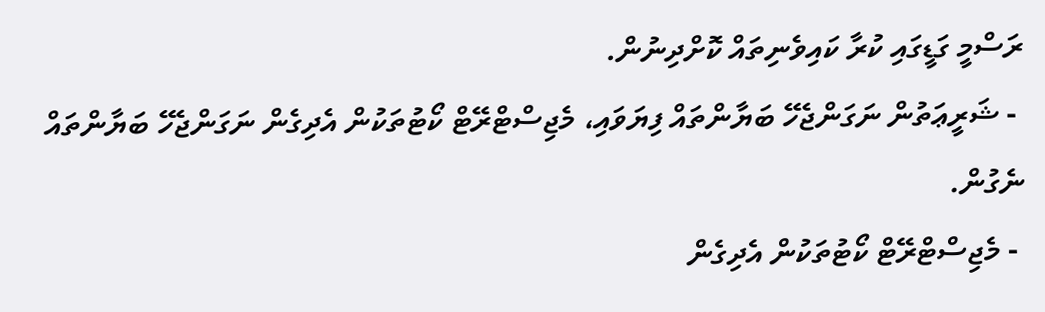ރަސްމީ ގަޑީގައި ކުރާ ކައިވެނިތައް ކޮށްދިނުން.
 - ޝަރީޢަތުން ނަގަންޖެހޭ ބަޔާންތައް ފިޔަވައި، މެޖިސްޓްރޭޓް ކޯޓުތަކުން އެދިގެން ނަގަންޖެހޭ ބަޔާންތައް ނެގުން.
 - މެޖިސްޓްރޭޓް ކޯޓުތަކުން އެދިގެން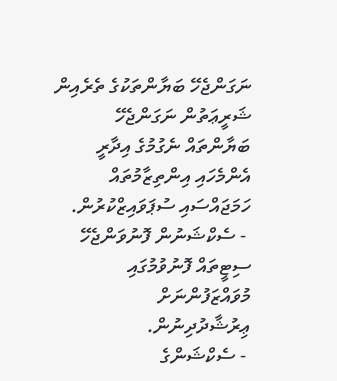ނަގަންޖެހޭ ބަޔާންތަކުގެ ތެރެއިން ޝަރީޢަތުން ނަގަންޖެހޭ ބަޔާންތައް ނެގުމުގެ އިދާރީ އެންމެހައި އިންތިޒާމުތައް ހަމަޖައްސައި ސުޕަވައިޒްކުރުން.
 - ސެކްޝަނުން ފޮނުވަންޖެހޭ ސިޓީތައް ފޮނުވުމުގައި މުވައްޒަފުންނަށް ޢިރުޝާދުދިނުން.
 - ސެކްޝަންގެ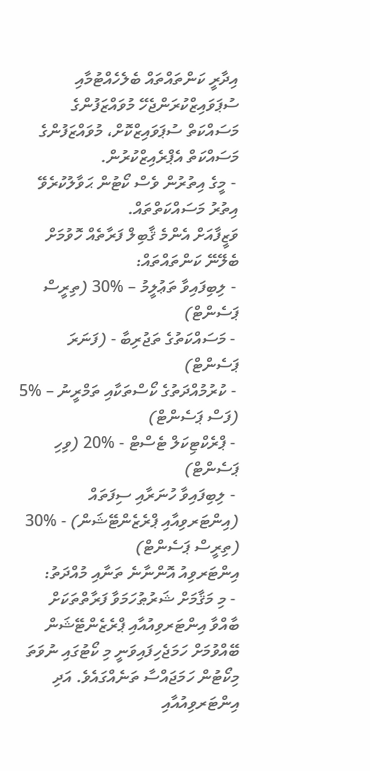އިދާރީ ކަންތައްތައް ބެލެހެއްޓުމާއި ސުޕަވައިޒްކުރަންޖެހޭ މުވައްޒަފުންގެ މަސައްކަތް ސުޕަވައިޒްކޮށް، މުވައްޒަފުންގެ މަސައްކަތް އެޕްރެއިޒްކުރުން.
 - މީގެ އިތުރުން ވެސް ކޯޓުން ޙަވާލުކުރެވޭ އިތުރު މަސައްކަތްތައް.
ވަޒީފާއަށް އެންމެ ޤާބިލް ފަރާތެއް ހޮވުމަށް ބެލޭނޭ ކަންތައްތައް:
 - ލިބިފައިވާ ތަޢުލީމު – %30 (ތިރީސް ޕަސެންޓް)
 - މަސައްކަތުގެ ތަޖުރިބާ - (ފަނަރަ ޕަސެންޓް)
 - ކުރުމުއްދަތުގެ ކޯސްތަކާއި ތަމްރީނު – %5 (ފަސް ޕަސެންޓް)
 - ޕްރެކްޓިކަލް ޓެސްޓް - %20 (ވިހި ޕަސެންޓް)
 - ލިބިފައިވާ ހުނަރާއި ސިފަތައް (އިންޓަރވިއާއި ޕްރެޒެންޓޭޝަން) - %30 (ތިރީސް ޕަސެންޓް)
އިންޓަރވިއު އޮންނާނެ ތަނާއި މުއްދަތު:
 - މި މަޤާމަށް ޝަރުޠުހަމަވާ ފަރާތްތަކަށް ބާއްވާ އިންޓަރވިއުއާއި ޕްރެޒެންޓޭޝަން ބޭއްވުމަށް ހަމަޖެހިފައިވަނީ މި ކޯޓުގައި ނުވަތަ މިކޯޓުން ހަމަޖައްސާ ތަނެއްގައެވެ. އަދި އިންޓަރވިއުއާއި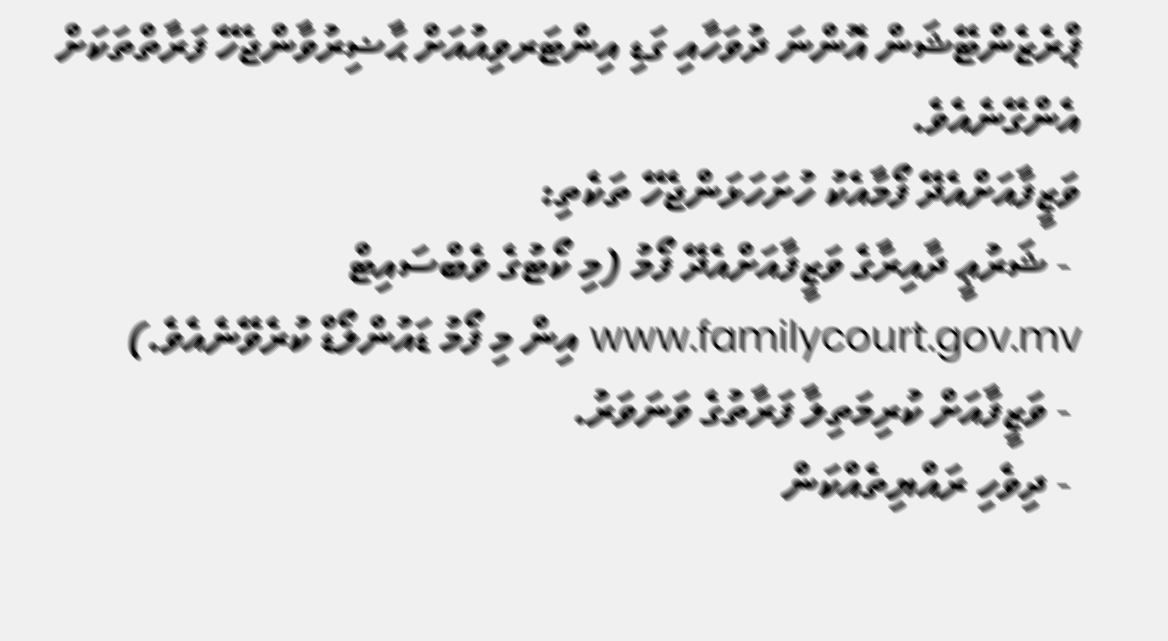ޕްރެޒެންޓޭޝަން އޮންނަ ދުވަހާއި ގަޑި އިންޓަރވިއުއަށް ޙާޟިރުވާންޖެހޭ ފަރާތްތަކަށް އެންގޭނެއެވެ.
ވަޒީފާއަށްއެދޭ ފޯމާއެކު ހުށަހަޅަންޖެހޭ ތަކެތި:
 - ޝަރުޢީ ދާއިރާގެ ވަޒީފާއަށްއެދޭ ފޯމު (މި ކޯޓުގެ ވެބްސައިޓް www.familycourt.gov.mv އިން މި ފޯމު ޑައުންލޯޑް ކުރެވޭނެއެވެ.)
 - ވަޒީފާއަށް ކުރިމަތިލާ ފަރާތުގެ ވަނަވަރު.
 - ދިވެހި ރައްޔިތެއްކަން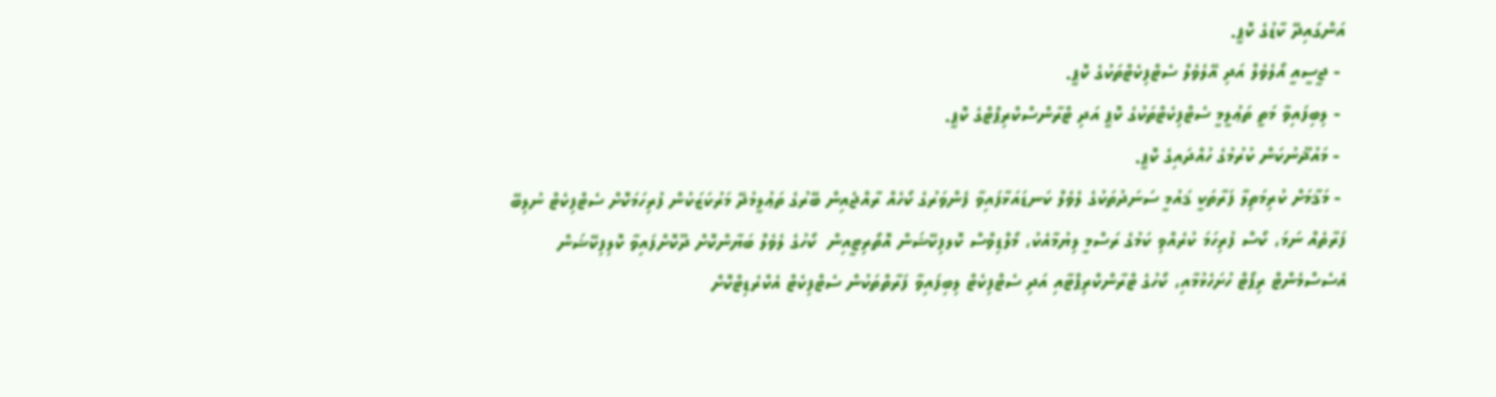އަންގައިދޭ ކާޑުގެ ކޮޕީ.
 - ޖީސީއީ އޯލެވެލް އަދި އޭލެވެލް ސެޓްފިކެޓްތަކުގެ ކޮޕީ.
 - ލިބިފައިވާ މަތީ ތަޢުލީމީ ސެޓްފިކެޓްތަކުގެ ކޮޕީ އަދި ޓްރާންސްކްރިޕްޓްގެ ކޮޕީ.
 - މައުޛޫނުކަން ކުރުމުގެ ހުއްދައިގެ ކޮޕީ.
 - މަޤާމަށް ކުރިމަތިލާ ފަރާތަކީ ޤައުމީ ސަނަދުތަކުގެ ލެވެލް ކަނޑައަޅާފައިވާ ފެންވަރުގެ ކޯހެއް ރާއްޖެއިން ބޭރުގެ ތަޢުލީމުދޭ މަރުކަޒަކުން ފުރިހަމަކޮށް ސެޓްފިކެޓް ނުލިބޭ ފަރާތެއް ނަމަ، ކޯސް ފުރިހަމަ ކުރެއްވި ކަމުގެ ރަސްމީ ލިޔުމާއެކު، މޯލްޑިވްސް ކޮލފިކޭޝަން އޮތޯރިޓީއިން  ކޯހުގެ ލެވެލް ބަޔާންކޮށް ދޫކޮށްފައިވާ ކޮލިފިކޭޝަން އެސެސްމެންޓް ރިޕޯޓް ހުށަހެޅުމާއި، ކޯހުގެ ޓްރާންކްރިޕްޓާއި އަދި ސެޓްފިކެޓް ލިބިފައިވާ ފަރާތްތަކުން ސެޓްފިކެޓް އެކްރެޑިޓްކޮށް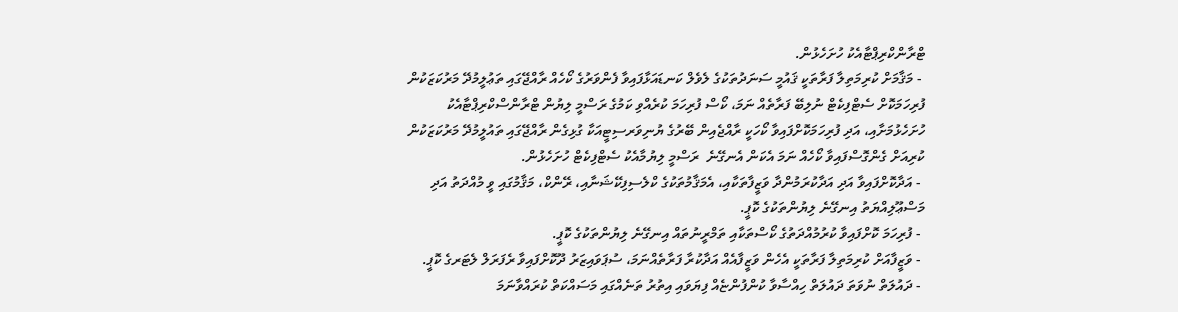ޓްރާންކްރިޕްޓާއެކު ހުށަހެޅުން.
 - މަޤާމަށް ކުރިމަތިލާ ފަރާތަކީ ޤައުމީ ސަނަދުތަކުގެ ލެވެލް ކަނޑައަޅާފައިވާ ފެންވަރުގެ ކޯހެއް ރާއްޖޭގައި ތަޢުލީމުދޭ މަރުކަޒަކުން ފުރިހަމަކޮށް ސެޓްފިކެޓް ނުލިބޭ ފަރާތެއް ނަމަ، ކޯސް ފުރިހަމަ ކުރެއްވި ކަމުގެ ރަސްމީ ލިޔުން ޓްރާންސްކްރިޕްޓާއެކު ހުށަހެޅުމަށާއި، އަދި ފުރިހަމަކޮށްފައިވާ ކޯހަކީ ރާއްޖެއިން ބޭރުގެ ޔުނިވަރސިޓީއަކާ ގުޅިގެން ރާއްޖޭގައި ތައުލީމުދޭ މަރުކަޒަކުން ކުރިއަށް ގެންގޮސްފައިވާ ކޯހެއް ނަމަ އެކަން އެނގޭނެ  ރަސްމީ ލިޔުމާއެކު ސެޓްފިކެޓް ހުށަހެޅުން.
 - އަދާކޮށްފައިވާ އަދި އަދާކުރަމުންދާ ވަޒީފާތަކާއި، އެމަޤާމުތަކުގެ ކްލެސިފިކޭޝަނާއި، ރޭންކް، މަޤާމުގައި ވީ މުއްދަތު އަދި މަސްޢޫލިއްޔަތު އިނގޭނެ ލިޔުންތަކުގެ ކޮޕީ.
 - ފުރިހަމަ ކޮށްފައިވާ ކުރުމުއްދަތުގެ ކޯސްތަކާއި ތަމްރީނުތައް އިނގޭނެ ލިޔުންތަކުގެ ކޮޕީ.
 - ވަޒީފާއަށް ކުރިމަތިލާ ފަރާތަކީ އެހެން ވަޒީފާއެއް އަދާކުރާ ފަރާތެއްނަމަ، ސުޕަވައިޒަރު ދޫކޮށްފައިވާ ރެފަރަލް ލެޓަރގެ ކޮޕީ.
 - ދައުލަތް ނުވަތަ ދައުލަތް ހިއްސާވާ ކުންފުންޏެއް ފިޔަވައި އިތުރު ތަނެއްގައި މަސައްކަތް ކުރައްވާނަމަ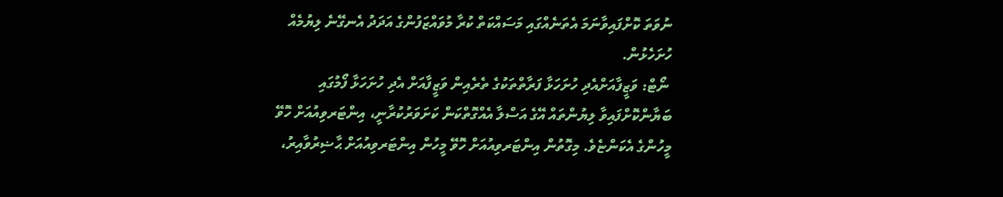ނުވަތަ ކޮށްފައިވާނަމަ އެތަނެއްގައި މަސައްކަތް ކުރާ މުވައްޒަފުންގެ އަދަދު އެނގޭނެ ލިޔުމެއް ހުށަހެޅުން.
 ނޯޓް: ވަޒީފާއަށްއެދި ހުށަހަޅާ ފަރާތްތަކުގެ ތެރެއިން ވަޒީފާއަށް އެދި ހުށަހަޅާ ފޯމުގައި ބަޔާންކޮށްފައިވާ ލިޔުންތައް އޭގެ އަސްލާ އެއްގޮތްކަން ކަށަވަރުކުރާނީ، އިންޓަރވިއުއަށް ހޮވޭ މީހުންގެ އެކަންޏެވެ. މިގޮތުން އިންޓަރވިއުއަށް ހޮވޭ މީހުން އިންޓަރވިއުއަށް ޙާޟިރުވާއިރު،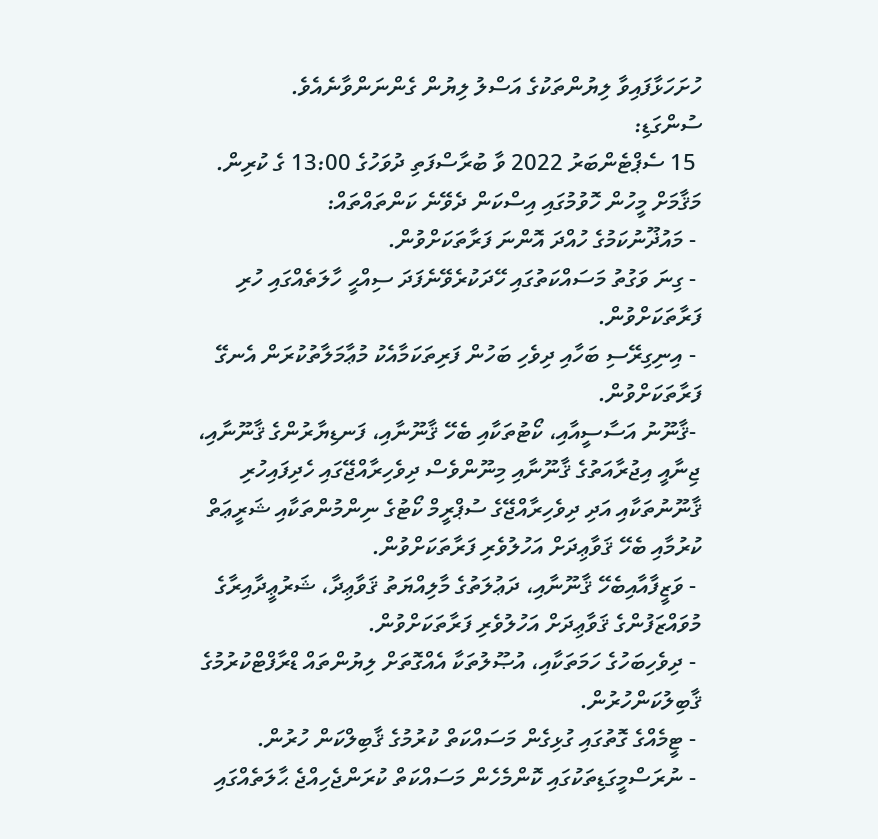ހުށަހަޅާފައިވާ ލިޔުންތަކުގެ އަސްލު ލިޔުން ގެންނަންވާނެއެވެ.
ސުންގަޑި:
 15 ސެޕްޓެންބަރު 2022 ވާ ބުރާސްފަތި ދުވަހުގެ 13:00 ގެ ކުރިން.
މަޤާމަށް މީހުން ހޮވުމުގައި އިސްކަން ދެވޭނެ ކަންތައްތައް:
 - މައުޛޫނުކަމުގެ ހުއްދަ އޮންނަ ފަރާތަކަށްވުން.
 - ގިނަ ވަގުތު މަސައްކަތުގައި ހޭދަކުރެވޭނެފަދަ ސިއްޙީ ހާލަތެއްގައި ހުރި ފަރާތަކަށްވުން.
 - އިނިގިރޭސި ބަހާއި ދިވެހި ބަހުން ފަރިތަކަމާއެކު މުޢާމަލާތުކުރަން އެނގޭ ފަރާތަކަށްވުން.
 -ޤާނޫނު އަސާސީއާއި، ކޯޓުތަކާއި ބެހޭ ޤާނޫނާއި، ފަނޑިޔާރުންގެ ޤާނޫނާއި، ޖިނާއީ އިޖުރާއަތުގެ ޤާނޫނާއި މިނޫންވެސް ދިވެހިރާއްޖޭގައި ހެދިފައިހުރި ޤާނޫނުތަކާއި އަދި ދިވެހިރާއްޖޭގެ ސުޕްރީމް ކޯޓުގެ ނިންމުންތަކާއި ޝަރީޢަތް ކުރުމާއި ބެހޭ ޤަވާޢިދަށް އަހުލުވެރި ފަރާތަކަށްވުން.
 - ވަޒީފާއާއިބެހޭ ޤާނޫނާއި، ދަޢުލަތުގެ މާލިއްޔަތު ޤަވާޢިދާ، ޝަރުޢީދާއިރާގެ މުވައްޒަފުންގެ ޤަވާޢިދަށް އަހުލުވެރި ފަރާތަކަށްވުން.
 - ދިވެހިބަހުގެ ހަމަތަކާއި، އުޞޫލުތަކާ އެއްގޮތަށް ލިޔުންތައް ޑްރާފްޓްކުރުމުގެ ޤާބިލުކަންހުރުން.
 - ޓީމެއްގެ ގޮތުގައި ގުޅިގެން މަސައްކަތް ކުރުމުގެ ޤާބިލްކަން ހުރުން.
 - ނުރަސްމީގަޑިތަކުގައި ކޮންމެހެން މަސައްކަތް ކުރަންޖެހިއްޖެ ޙާލަތެއްގައި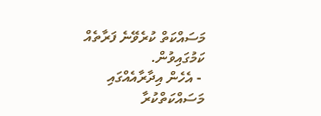މަސައްކަތް ކުރެވޭނެ ފަރާތެއް ކަމުގައިވުން.
 - އެހެން އިދާރާއެއްގައި މަސައްކަތްކުރާ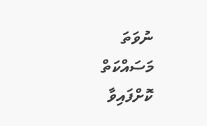ނުވަތަ މަސައްކަތް ކޮށްފައިވާ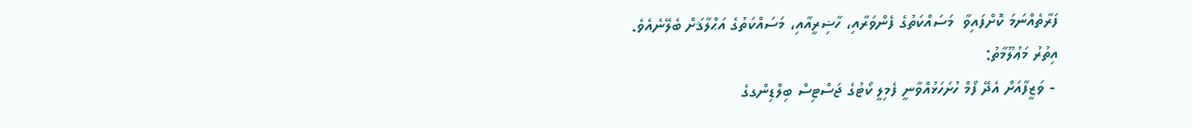ފަރާތެއްނަމަ ކޮށްފައިވާ  މަސައްކަތުގެ ފެންވަރާއި، ހާޟިރީއާއި، މަސައްކަތުގެ އަޙްލާޤަށް ބެލޭނެއެވެ.
އިތުރު މަޢުލޫމާތު:
 - ވަޒީފާއަށް އެދޭ ފޯމް ހުށަހަޅުއްވާނީ ފެމިލީ ކޯޓުގެ ޖަސްޓިސް ބިލްޑިންގގެ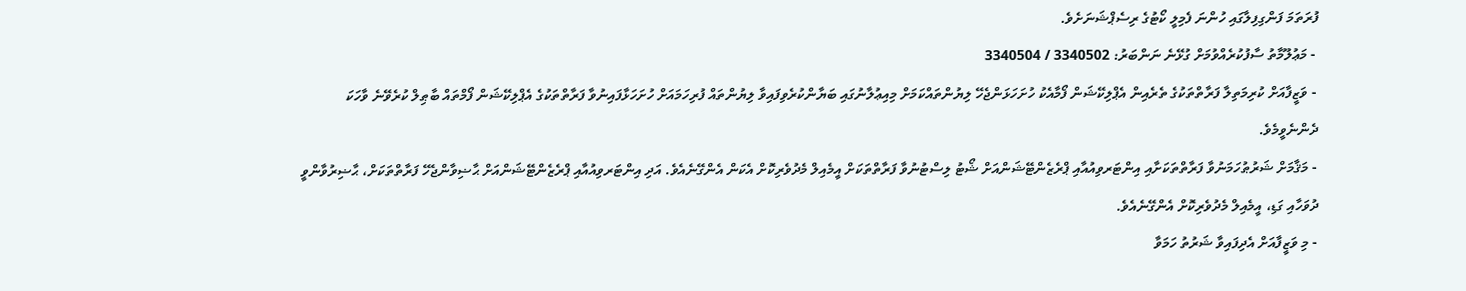ފުރަތަމަ ފަންގިފިލާގައި ހުންނަ ފެމިލީ ކޯޓުގެ ރިސެޕްޝަނަށެވެ.
 - މަޢުލޫމާތު ސާފުކުރެއްވުމަށް ގުޅޭނެ ނަންބަރު: 3340502 / 3340504
 - ވަޒީފާއަށް ކުރިމަތިލާ ފަރާތްތަކުގެ ތެރެއިން އެޕްލިކޭޝަން ފޯމާއެކު ހުށަހަޅަންޖެހޭ ލިޔުންތައްކަމަށް މިއިޢުލާނުގައި ބަޔާންކުރެވިފައިވާ ލިޔުންތައް ފުރިހަމައަށް ހުށަހަޅާފައިނުވާ ފަރާތްތަކުގެ އެޕްލިކޭޝަން ފޯމްތައް ބާޠިލް ކުރެވޭނެ ވާހަކަ ދެންނެވީމެވެ.
 - މަޤާމަށް ޝަރުޠުހަމަނުވާ ފަރާތްތަކަށާއި އިންޓަރވިއުއާއި ޕްރެޒެންޓޭޝަންއަށް ޝޯޓު ލިސްޓުނުވާ ފަރާތްތަކަށް އީމެއިލް މެދުވެރިކޮށް އެކަން އެންގޭނެއެވެ. އަދި އިންޓަރވިއުއާއި ޕްރެޒެންޓޭޝަންއަށް ޙާޟިވާންޖެހޭ ފަރާތްތަކަށް، ޙާޟިރުވާންވީ ދުވަހާއި ގަޑި، އީމެއިލް މެދުވެރިކޮށް އެންގޭނެއެވެ.
 - މި ވަޒީފާއަށް އެދިފައިވާ ޝަރުތު ހަމަވާ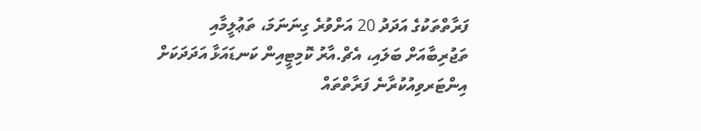ފަރާތްތަކުގެ އަދަދު 20 އަށްވުރެ ގިނަނަމަ، ތަޢުލީމާއި ތަޖުރިބާއަށް ބަލައި، އެޗް.އާރު ކޮމިޓީއިން ކަނޑައަޅާ އަދަދަކަށް އިންޓަރވިއުކުރާނެ ފަރާތްތައް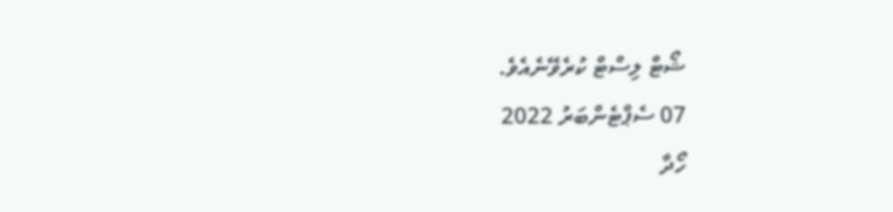ޝޯޓް ލިސްޓް ކުރެވޭނެއެވެ.
07 ސެޕްޓެންބަރު 2022
ހޯދާ